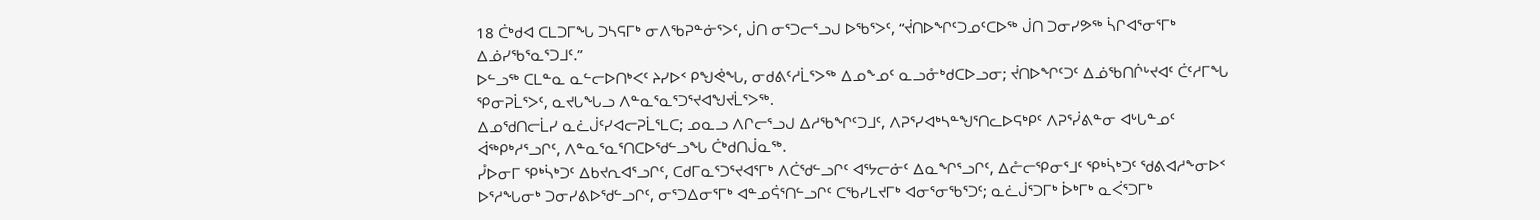18 ᑖᒃᑯᐊ ᑕᒪᑐᒥᖓ ᑐᓴᕋᒥᒃ ᓂᐱᖃᕈᓐᓃᕐᐳᑦ, ᒎᑎ ᓂᕐᑐᓕᕐᓗᒍ ᐅᖃᕐᐳᑦ, “ᔫᑎᐅᖏᑦᑐᓄᑦᑕᐅᖅ ᒎᑎ ᑐᓂᓯᕗᖅ ᓵᒋᐊᕐᓂᕐᒥᒃ ᐃᓅᓯᖃᕐᓇᕐᑐᒧᑦ.”
ᐅᓪᓗᖅ ᑕᒪᓐᓇ ᓇᓪᓕᐅᑎᒃᐸᑦ ᔨᓯᐅᑉ ᑭᖑᕚᖓ, ᓂᑯᕕᑦᓱᒫᕐᐳᖅ ᐃᓄᖕᓄᑦ ᓇᓗᓁᒃᑯᑕᐅᓗᓂ; ᔫᑎᐅᖏᑦᑐᑦ ᐃᓅᖃᑎᒌᒡᔪᐊᑦ ᑖᑦᓱᒥᖓ ᕿᓂᕈᒫᕐᐳᑦ, ᓇᔪᒐᖓᓗ ᐱᓐᓇᕐᓇᕐᑐᕐᔪᐊᖑᔪᒫᕐᐳᖅ.
ᐃᓄᖁᑎᓕᒫᓯ ᓇᓛᒎᑦᓯᐊᓕᕈᒫᕐᒪᑕ; ᓄᓇᓗ ᐱᒋᓕᕐᓗᒍ ᐃᓱᖃᖏᑦᑐᒧᑦ, ᐱᕈᕐᓯᐊᒃᓴᓐᖑᕐᑎᓚᐅᕋᒃᑭᑦ ᐱᕈᕐᓰᕕᓐᓂ ᐊᒡᒐᓐᓄᑦ ᐋᖅᑭᒃᓱᕐᓗᒋᑦ, ᐱᓐᓇᕐᓇᕐᑎᑕᐅᖁᓪᓗᖓ ᑖᒃᑯᑎᒎᓇᖅ.
ᓮᐅᓂᒥ ᕿᒃᓵᒃᑐᑦ ᐃᑲᔪᕆᐊᕐᓗᒋᑦ, ᑕᑯᒥᓇᕐᑐᕐᔪᐊᕐᒥᒃ ᐱᑖᖁᓪᓗᒋᑦ ᐊᕐᔭᓕᓃᑦ ᐃᓇᖏᕐᓗᒋᑦ, ᐃᓔᓕᕿᓂᕐᒧᑦ ᕿᒃᓵᒃᑐᑦ ᖁᕕᐊᓱᖕᓂᐅᑉ ᐅᕐᓱᖓᓂᒃ ᑐᓂᓯᕕᐅᖁᓪᓗᒋᑦ, ᓂᕐᑐᐃᓂᕐᒥᒃ ᐊᓐᓄᕌᕐᑎᓪᓗᒋᑦ ᑕᖃᓯᒪᔪᒥᒃ ᐊᓂᕐᓂᖃᕐᑐᑦ; ᓇᓛᒎᕐᑐᒥᒃ ᐆᒃᒥᒃ ᓇᐹᕐᑐᒥᒃ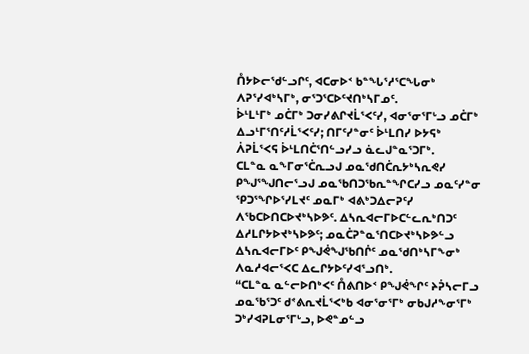ᑍᔭᐅᓕᖁᓪᓗᒋᑦ, ᐊᑕᓂᐅᑉ ᑲᓐᖓᕐᓱᕐᑕᖓᓂᒃ ᐱᕈᕐᓯᐊᒃᓴᒥᒃ, ᓂᕐᑐᕐᑕᐅᑦᔪᑎᒃᓴᒥᓄᑦ.
ᐆᒻᒪᒻᒥᒃ ᓄᑖᒥᒃ ᑐᓂᓯᕕᒋᔪᒫᕐᐸᑦᓯ, ᐊᓂᕐᓂᕐᒥᒡᓗ ᓄᑖᒥᒃ ᐃᓗᒻᒥᕐᑎᑦᓱᒫᕐᐸᑦᓯ; ᑎᒥᑦᓯᓐᓂᑦ ᐆᒻᒪᑎᓯ ᐅᔭᕋᒃ ᐲᕈᒫᕐᐸᕋ ᐆᒻᒪᑎᑖᕐᑎᓪᓗᓯᓗ ᓈᓚᒍᓐᓇᕐᑐᒥᒃ.
ᑕᒪᓐᓇ ᓇᖕᒥᓂᕐᑖᕆᓗᒍ ᓄᓇᖁᑎᑖᕆᔭᒃᓴᕆᕙᓯ ᑭᖑᕐᖑᑎᓕᕐᓗᒍ ᓄᓇᖃᑎᑐᖃᕆᓐᖏᑕᓯᓗ ᓄᓇᑦᓯᓐᓂ ᕿᑐᕐᖏᐅᕐᓯᒪᔪᑦ ᓄᓇᒥᒃ ᐊᕕᒃᑐᐃᓕᕈᑦᓯ ᐱᖃᑕᐅᑎᑕᐅᔪᒃᓴᐅᕗᑦ. ᐃᓴᕆᐊᓕᒥᐅᑕᓪᓚᕆᒃᑎᑐᑦ ᐃᓱᒪᒋᔭᐅᔪᒃᓴᐅᕗᑦ; ᓄᓇᑖᕈᓐᓇᕐᑎᑕᐅᔪᒃᓴᐅᕗᓪᓗ ᐃᓴᕆᐊᓕᒥᐅᑦ ᑭᖑᕚᖑᖃᑎᒌᑦ ᓄᓇᖁᑎᒃᓴᒥᖕᓂᒃ ᐱᓇᓱᐊᓕᕐᐸᑕ ᐃᓚᒋᔭᐅᑦᓯᐊᕐᓗᑎᒃ.
“ᑕᒪᓐᓇ ᓇᓪᓕᐅᑎᒃᐸᑦ ᑍᕕᑎᐅᑉ ᑭᖑᕚᖏᑦ ᔨᕉᓴᓕᒥᓗ ᓄᓇᖃᕐᑐᑦ ᑯᕝᕕᕆᔪᒫᕐᐸᒃᑲ ᐊᓂᕐᓂᕐᒥᒃ ᓂᑲᒍᓱᖕᓂᕐᒥᒃ ᑐᒃᓯᐊᕈᒪᓂᕐᒥᒡᓗ, ᐅᕙᓐᓄᓪᓗ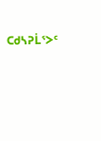ᑕᑯᓴᕈᒫᕐᐳᑦ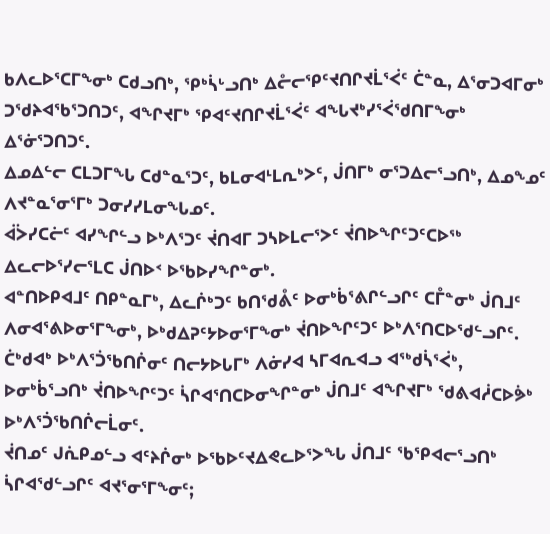ᑲᐱᓚᐅᕐᑕᒥᖕᓂᒃ ᑕᑯᓗᑎᒃ, ᕿᒃᓵᒡᓗᑎᒃ ᐃᓔᓕᕿᑦᔪᑎᒋᔪᒫᕐᐹᑦ ᑖᓐᓇ, ᐃᕐᓂᑐᐊᒥᓂᒃ ᑐᖁᔨᐊᖃᕐᑐᑎᑐᑦ, ᐊᖏᔪᒥᒃ ᕿᐊᑦᔪᑎᒋᔪᒫᕐᐹᑦ ᐊᖓᔪᒃᓯᕐᐹᖁᑎᒥᖕᓂᒃ ᐃᕐᓃᕐᑐᑎᑐᑦ.
ᐃᓄᐃᓪᓕ ᑕᒪᑐᒥᖓ ᑕᑯᓐᓇᕐᑐᑦ, ᑲᒪᓂᐊᒻᒪᕆᒃᐳᑦ, ᒎᑎᒥᒃ ᓂᕐᑐᐃᓕᕐᓗᑎᒃ, ᐃᓄᖕᓄᑦ ᐱᔪᓐᓇᕐᓂᕐᒥᒃ ᑐᓂᓯᓯᒪᓂᖓᓄᑦ.
ᐋᐴᓯᑕᓖᑦ ᐊᓯᖏᓪᓗ ᐅᒃᐱᕐᑐᑦ ᔫᑎᐊᒥ ᑐᓴᐅᒪᓕᕐᐳᑦ ᔫᑎᐅᖏᑦᑐᑦᑕᐅᖅ ᐃᓚᓕᐅᕐᓯᓕᕐᒪᑕ ᒎᑎᐅᑉ ᐅᖃᐅᓯᖏᓐᓂᒃ.
ᐊᓐᑎᐅᑭᐊᒧᑦ ᑎᑭᓐᓇᒥᒃ, ᐃᓚᒌᒃᑐᑦ ᑲᑎᖁᕔᑦ ᐅᓂᒃᑳᕐᕕᒋᓪᓗᒋᑦ ᑕᒤᓐᓂᒃ ᒎᑎᒧᑦ ᐱᓂᐊᕐᕕᐅᓂᕐᒥᖕᓂᒃ, ᐅᒃᑯᐃᕈᑦᔭᐅᓂᕐᒥᖕᓂᒃ ᔫᑎᐅᖏᑦᑐᑦ ᐅᒃᐱᕐᑎᑕᐅᖁᓪᓗᒋᑦ.
ᑖᒃᑯᐊᒃ ᐅᒃᐱᕐᑑᖃᑎᒌᓂᑦ ᑎᓕᔭᐅᒐᒥᒃ ᐱᓃᓯᐊ ᓴᒥᐊᕆᐊᓗ ᐊᖅᑯᓵᕐᐹᒃ, ᐅᓂᒃᑳᕐᓗᑎᒃ ᔫᑎᐅᖏᑦᑐᑦ ᓵᒋᐊᕐᑎᑕᐅᓂᖏᓐᓂᒃ ᒎᑎᒧᑦ ᐊᖏᔪᒥᒃ ᖁᕕᐊᓲᑕᐅᕘᒃ ᐅᒃᐱᕐᑑᖃᑎᒌᓕᒫᓂᑦ.
ᔫᑎᓄᑦ ᒍᕇᑭᓄᓪᓗ ᐊᑦᔨᒌᓂᒃ ᐅᖃᐅᑦᔪᐃᕙᓚᐅᕐᐳᖓ ᒎᑎᒧᑦ ᖃᕿᐊᓕᕐᓗᑎᒃ ᓵᒋᐊᖁᓪᓗᒋᑦ ᐊᔪᕐᓂᕐᒥᖕᓂᑦ;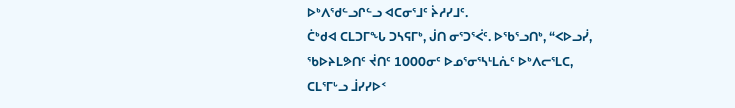ᐅᒃᐱᖁᓪᓗᒋᓪᓗ ᐊᑕᓂᕐᒧᑦ ᔩᓱᓯᒧᑦ.
ᑖᒃᑯᐊ ᑕᒪᑐᒥᖓ ᑐᓴᕋᒥᒃ, ᒎᑎ ᓂᕐᑐᕐᐹᑦ. ᐅᖃᕐᓗᑎᒃ, “ᐸᐅᓗᓰ, ᖃᐅᔨᒪᕗᑎᑦ ᔫᑎᑦ 1000ᓂᑦ ᐅᓄᕐᓂᕐᓴᒻᒪᕇᑦ ᐅᒃᐱᓕᕐᒪᑕ, ᑕᒪᕐᒥᒡᓗ ᒨᓯᓯᐅᑉ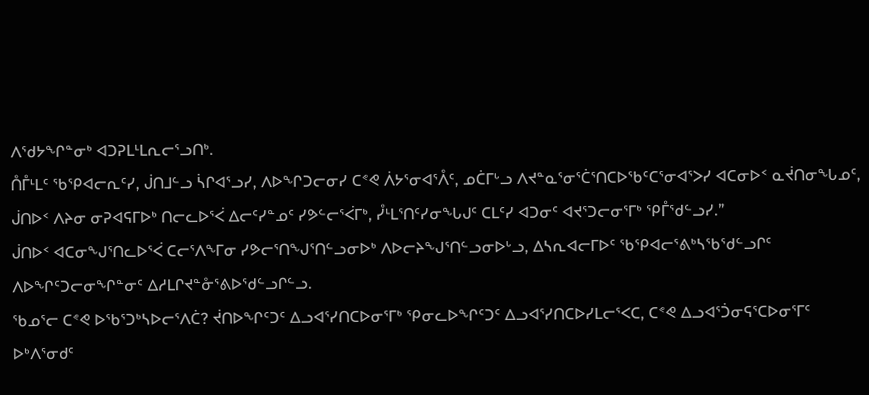ᐱᖁᔭᖏᓐᓂᒃ ᐊᑐᕈᒪᒻᒪᕆᓕᕐᓗᑎᒃ.
ᑍᒤᒻᒪᑦ ᖃᕿᐊᓕᕆᑦᓯ, ᒎᑎᒧᓪᓗ ᓵᒋᐊᕐᓗᓯ, ᐱᐅᖏᑐᓕᓂᓯ ᑕᕝᕙ ᐲᔭᕐᓂᐊᕐᐰᑦ, ᓄᑖᒥᒡᓗ ᐱᔪᓐᓇᕐᓂᕐᑖᕐᑎᑕᐅᖃᑦᑕᕐᓂᐊᕐᐳᓯ ᐊᑕᓂᐅᑉ ᓇᔫᑎᓂᖓᓄᑦ,
ᒎᑎᐅᑉ ᐱᔨᓂ ᓂᕈᐊᕋᒥᐅᒃ ᑎᓕᓚᐅᕐᐹ ᐃᓕᑦᓯᓐᓄᑦ ᓯᕗᓪᓕᕐᐹᒥᒃ, ᓮᒻᒪᕐᑎᑦᓯᓂᖓᒍᑦ ᑕᒪᑦᓯ ᐊᑐᓂᑦ ᐊᔪᕐᑐᓕᓂᕐᒥᒃ ᕿᒤᖁᓪᓗᓯ.”
ᒎᑎᐅᑉ ᐊᑕᓂᖑᕐᑎᓚᐅᕐᐹ ᑕᓕᕐᐱᖕᒥᓂ ᓯᕗᓕᕐᑎᖑᕐᑎᓪᓗᓂᐅᒃ ᐱᐅᓕᔨᖑᕐᑎᓪᓗᓂᐅᒡᓗ, ᐃᓴᕆᐊᓕᒥᐅᑦ ᖃᕿᐊᓕᕐᕕᒃᓴᖃᖁᓪᓗᒋᑦ ᐱᐅᖏᑦᑐᓕᓂᖏᓐᓂᑦ ᐃᓱᒪᒋᔪᓐᓁᕐᕕᐅᖁᓪᓗᒋᓪᓗ.
ᖃᓄᕐᓕ ᑕᕝᕙ ᐅᖃᕐᑐᒃᓴᐅᓕᕐᐱᑖ? ᔫᑎᐅᖏᑦᑐᑦ ᐃᓗᐊᕐᓯᑎᑕᐅᓂᕐᒥᒃ ᕿᓂᓚᐅᖏᑦᑐᑦ ᐃᓗᐊᕐᓯᑎᑕᐅᓯᒪᓕᕐᐸᑕ, ᑕᕝᕙ ᐃᓗᐊᕐᑑᓂᕋᕐᑕᐅᓂᕐᒥᑦ ᐅᒃᐱᕐᓂᑯᑦ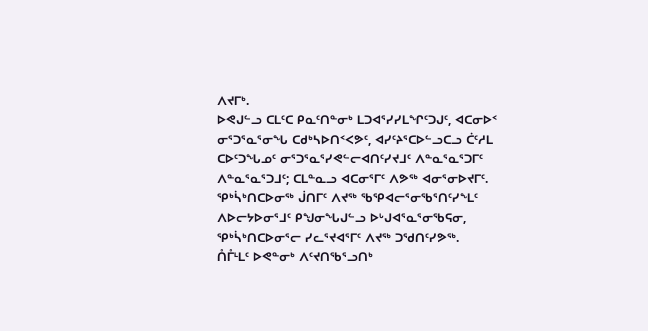ᐱᔪᒥᒃ.
ᐅᕙᒍᓪᓗ ᑕᒪᑦᑕ ᑭᓇᑦᑎᓐᓂᒃ ᒪᑐᐊᕐᓯᓯᒪᖏᑦᑐᒍᑦ, ᐊᑕᓂᐅᑉ ᓂᕐᑐᕐᓇᕐᓂᖓ ᑕᑯᒃᓴᐅᑎᑉᐸᕗᑦ, ᐊᓯᑦᔨᕐᑕᐅᓪᓗᑕᓗ ᑖᑦᓱᒪ ᑕᐅᑦᑐᖓᓄᑦ ᓂᕐᑐᕐᓇᕐᓯᕙᓪᓕᐊᑎᑦᓯᔪᒧᑦ ᐱᓐᓇᕐᓇᕐᑐᒥᑦ ᐱᓐᓇᕐᓇᕐᑐᒧᑦ; ᑕᒪᓐᓇᓗ ᐊᑕᓂᕐᒥᑦ ᐱᕗᖅ ᐊᓂᕐᓂᐅᔪᒥᑦ.
ᕿᒃᓵᒃᑎᑕᐅᓂᖅ ᒎᑎᒥᑦ ᐱᔪᖅ ᖃᕿᐊᓕᕐᓂᖃᕐᑎᑦᓯᖕᒪᑦ ᐱᐅᓕᔭᐅᓂᕐᒧᑦ ᑭᖑᓂᖓᒍᓪᓗ ᐅᒡᒍᐊᕐᓇᕐᓂᖃᕋᓂ, ᕿᒃᓵᒃᑎᑕᐅᓂᕐᓕ ᓯᓚᕐᔪᐊᕐᒥᑦ ᐱᔪᖅ ᑐᖁᑎᑦᓯᕗᖅ.
ᑍᒤᒻᒪᑦ ᐅᕙᓐᓂᒃ ᐱᑦᔪᑎᖃᕐᓗᑎᒃ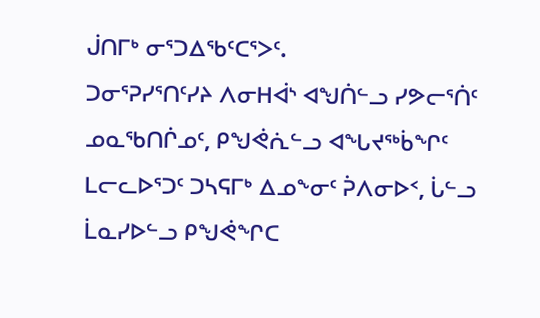ᒎᑎᒥᒃ ᓂᕐᑐᐃᖃᑦᑕᕐᐳᑦ.
ᑐᓂᕐᕈᓯᕐᑎᑦᓯᔨ ᐱᓂᕼᐋᔅ ᐊᖑᑏᓪᓗ ᓯᕗᓕᕐᑏᑦ ᓄᓇᖃᑎᒌᓄᑦ, ᑭᖑᕚᕇᓪᓗ ᐊᖓᔪᖅᑳᖏᑦ ᒪᓕᓚᐅᕐᑐᑦ ᑐᓴᕋᒥᒃ ᐃᓄᖕᓂᑦ ᕉᐱᓂᐅᑉ, ᒑᓪᓗ ᒫᓇᓯᐅᓪᓗ ᑭᖑᕚᖏᑕ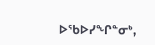ᐅᖃᐅᓯᖏᓐᓂᒃ,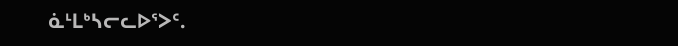ᓈᒻᒪᒃᓴᓕᓚᐅᕐᐳᑦ.